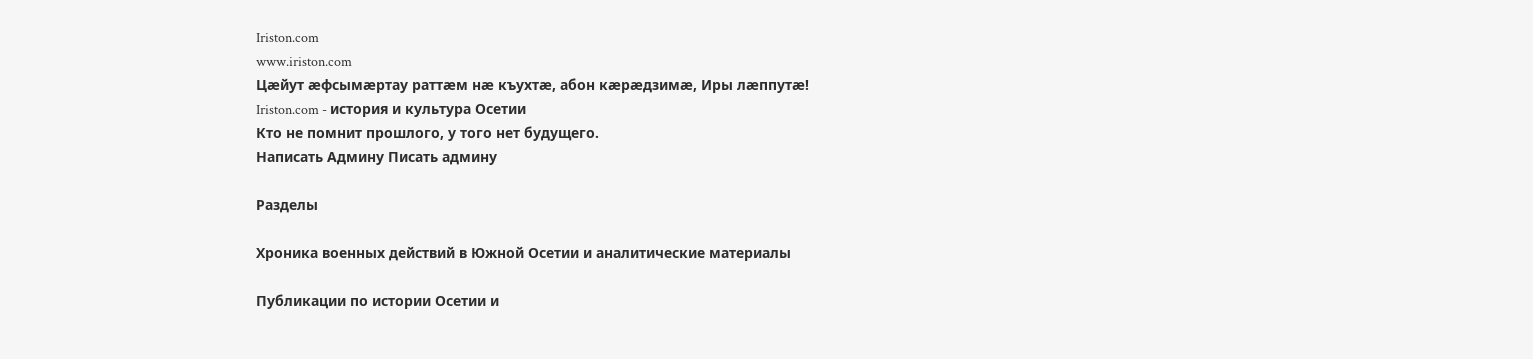Iriston.com
www.iriston.com
Цæйут æфсымæртау раттæм нæ къухтæ, абон кæрæдзимæ, Иры лæппутæ!
Iriston.com - история и культура Осетии
Кто не помнит прошлого, у того нет будущего.
Написать Админу Писать админу

Разделы

Хроника военных действий в Южной Осетии и аналитические материалы

Публикации по истории Осетии и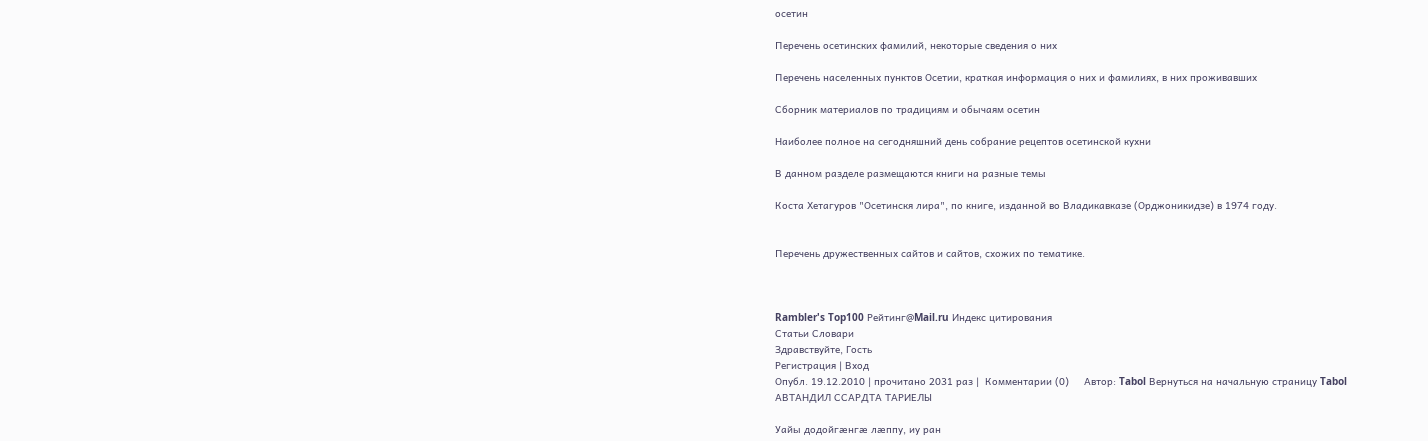осетин

Перечень осетинских фамилий, некоторые сведения о них

Перечень населенных пунктов Осетии, краткая информация о них и фамилиях, в них проживавших

Сборник материалов по традициям и обычаям осетин

Наиболее полное на сегодняшний день собрание рецептов осетинской кухни

В данном разделе размещаются книги на разные темы

Коста Хетагуров "Осетинскя лира", по книге, изданной во Владикавказе (Орджоникидзе) в 1974 году.


Перечень дружественных сайтов и сайтов, схожих по тематике.



Rambler's Top100 Рейтинг@Mail.ru Индекс цитирования
Статьи Словари
Здравствуйте, Гость
Регистрация | Вход
Опубл. 19.12.2010 | прочитано 2031 раз |  Комментарии (0)     Автор: Tabol Вернуться на начальную страницу Tabol
АВТАНДИЛ ССАРДТА ТАРИЕЛЫ

Уайы додойгæнгæ лæппу, иу ран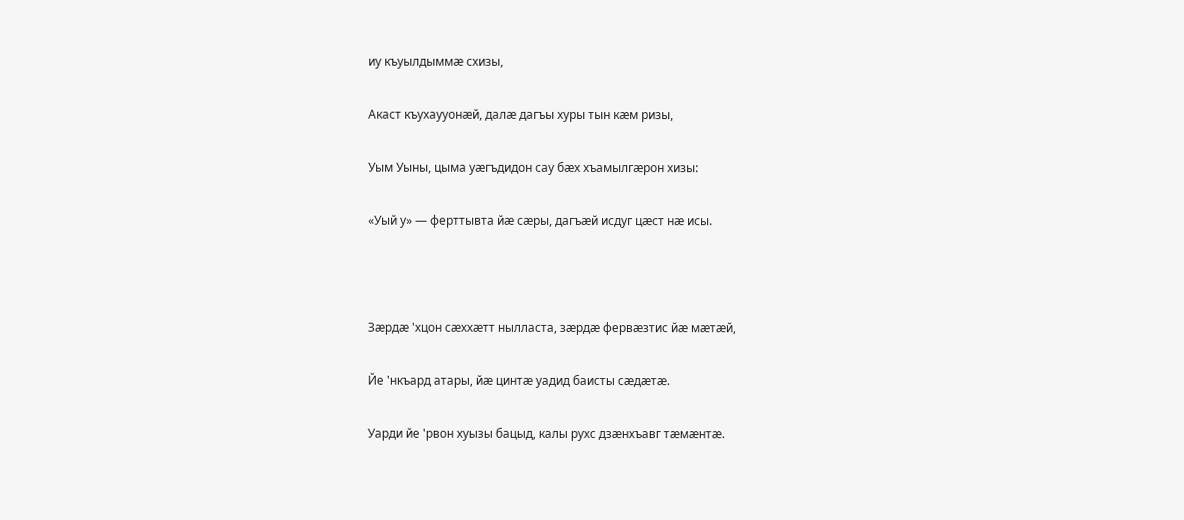иу къуылдыммæ схизы,

Акаст къухаууонæй, далæ дагъы хуры тын кæм ризы,

Уым Уыны, цыма уæгъдидон сау бæх хъамылгæрон хизы:

«Уый у» — ферттывта йæ сæры, дагъæй исдуг цæст нæ исы.



Зæрдæ 'хцон сæххæтт нылласта, зæрдæ фервæзтис йæ мæтæй,

Йе 'нкъард атары, йæ цинтæ уадид баисты сæдæтæ.

Уарди йе 'рвон хуызы бацыд, калы рухс дзæнхъавг тæмæнтæ.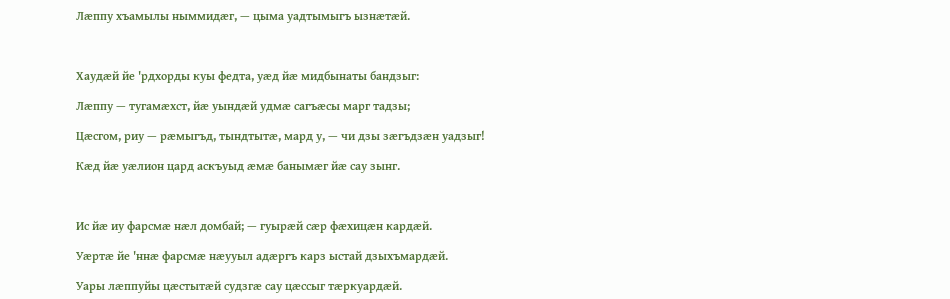Лæппу хъамылы ныммидæг, — цыма уадтымыгъ ызнæтæй.



Хаудæй йе 'рдхорды куы федта, уæд йæ мидбынаты бандзыг:

Лæппу — тугамæхст, йæ уындæй удмæ сагъæсы марг тадзы;

Цæсгом, риу — рæмыгъд, тындтытæ, мард у, — чи дзы зæгъдзæн уадзыг!

Кæд йæ уæлион цард аскъуыд æмæ банымæг йæ сау зынг.



Ис йæ иу фарсмæ нæл домбай; — гуырæй сæр фæхицæн кардæй.

Уæртæ йе 'ннæ фарсмæ нæууыл адæргъ карз ыстай дзыхъмардæй.

Уары лæппуйы цæстытæй судзгæ сау цæссыг тæркуардæй.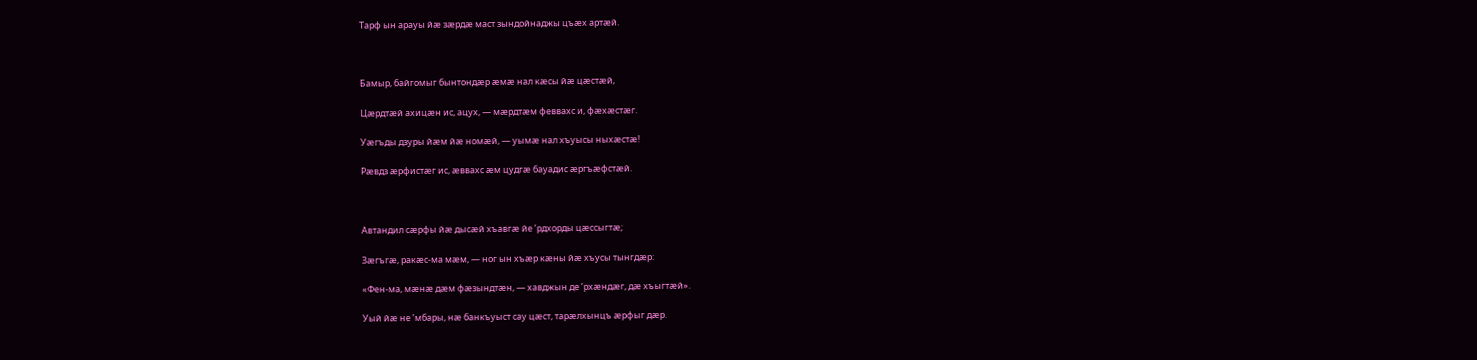Тарф ын арауы йæ зæрдæ маст зындойнаджы цъæх артæй.



Бамыр, байгомыг бынтондæр æмæ нал кæсы йæ цæстæй,

Цæрдтæй ахицæн ис, ацух, — мæрдтæм феввахс и, фæхæстæг.

Уæгъды дзуры йæм йæ номæй, — уымæ нал хъуысы ныхæстæ!

Рæвдз æрфистæг ис, æввахс æм цудгæ бауадис æргъæфстæй.



Автандил сæрфы йæ дысæй хъавгæ йе ’рдхорды цæссыгтæ;

Зæгъгæ, ракæс-ма мæм, — ног ын хъæр кæны йæ хъусы тынгдæр:

«Фен-ма, мæнæ дæм фæзындтæн, — хавджын де ’рхæндæг, дæ хъыгтæй».

Уый йæ не ’мбары, нæ банкъуыст сау цæст, тарæлхынцъ æрфыг дæр.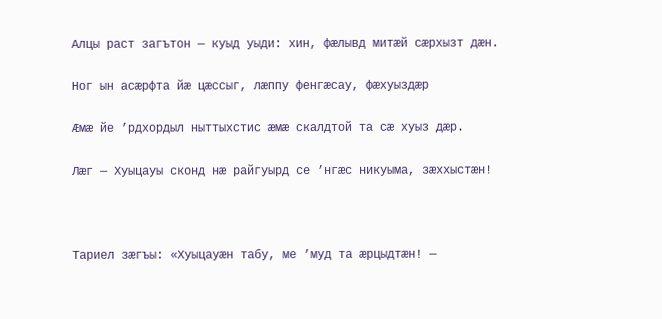Алцы раст загътон — куыд уыди: хин, фæлывд митæй сæрхызт дæн.

Ног ын асæрфта йæ цæссыг, лæппу фенгæсау, фæхуыздæр

Æмæ йе ’рдхордыл ныттыхстис æмæ скалдтой та сæ хуыз дæр.

Лæг — Хуыцауы сконд нæ райгуырд се ’нгæс никуыма, зæххыстæн!



Тариел зæгъы: «Хуыцауæн табу, ме ’муд та æрцыдтæн! —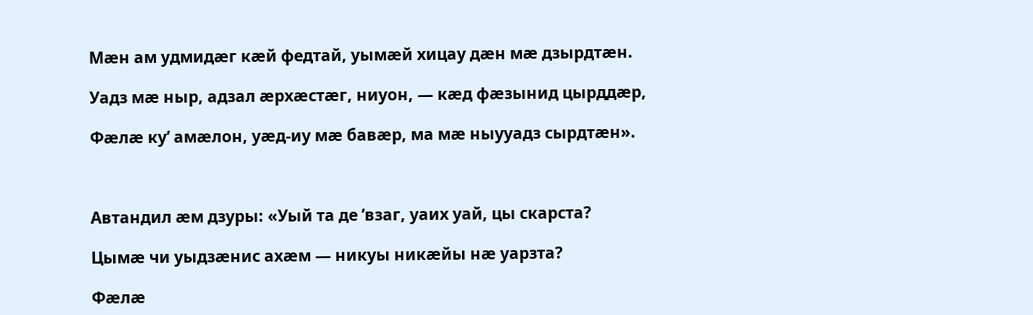Мæн ам удмидæг кæй федтай, уымæй хицау дæн мæ дзырдтæн.

Уадз мæ ныр, адзал æрхæстæг, ниуон, — кæд фæзынид цырддæр,

Фæлæ ку’ амæлон, уæд-иу мæ бавæр, ма мæ ныууадз сырдтæн».



Автандил æм дзуры: «Уый та де ’взаг, уаих уай, цы скарста?

Цымæ чи уыдзæнис ахæм — никуы никæйы нæ уарзта?

Фæлæ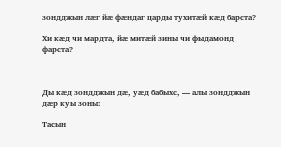зондджын лæг йæ фæндаг царды тухитæй кæд барста?

Хи кæд чи мардта, йæ митæй зины чи фыдамонд фарста?



Ды кæд зондджын дæ, уæд бабыхс, — алы зондджын дæр куы зоны:

Тасын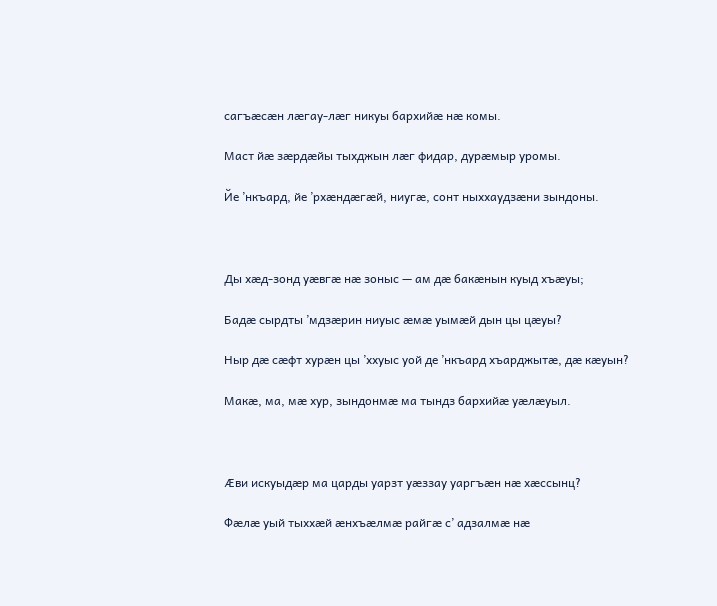сагъæсæн лæгау-лæг никуы бархийæ нæ комы.

Маст йæ зæрдæйы тыхджын лæг фидар, дурæмыр уромы.

Йе ’нкъард, йе ’рхæндæгæй, ниугæ, сонт ныххаудзæни зындоны.



Ды хæд-зонд уæвгæ нæ зоныс — ам дæ бакæнын куыд хъæуы;

Бадæ сырдты ’мдзæрин ниуыс æмæ уымæй дын цы цæуы?

Ныр дæ сæфт хурæн цы ’ххуыс уой де ’нкъард хъарджытæ, дæ кæуын?

Макæ, ма, мæ хур, зындонмæ ма тындз бархийæ уæлæуыл.



Æви искуыдæр ма царды уарзт уæззау уаргъæн нæ хæссынц?

Фæлæ уый тыххæй æнхъæлмæ райгæ с’ адзалмæ нæ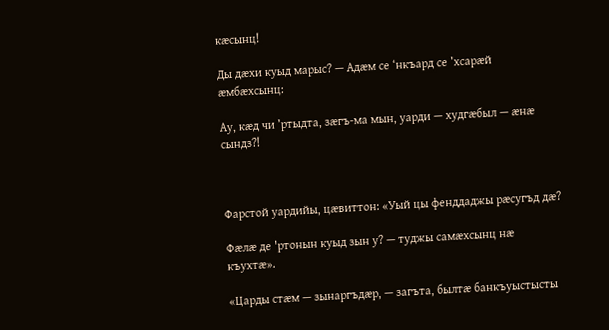кæсынц!

Ды дæхи куыд марыс? — Адæм се ‘нкъард се ’хсарæй æмбæхсынц:

Ау, кæд чи ’ртыдта, зæгъ-ма мын, уарди — худгæбыл — æнæ сындз?!



Фарстой уардийы, цæвиттон: «Уый цы фенддаджы рæсугъд дæ?

Фæлæ де 'ртонын куыд зын у? — туджы самæхсынц нæ къухтæ».

«Царды стæм — зынаргъдæр, — загъта, былтæ банкъуыстысты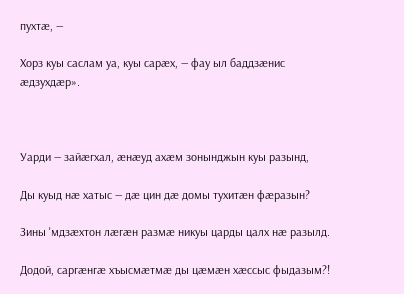пухтæ, —

Хорз куы саслам уа, куы сарæх, — фау ыл баддзæнис æдзухдæр».



Уарди — зайæгхал, æнæуд ахæм зонынджын куы разынд,

Ды куыд нæ хатыс — дæ цин дæ домы тухитæн фæразын?

Зины 'мдзæхтон лæгæн размæ никуы царды цалх нæ разылд.

Додой, саргæнгæ хъысмæтмæ ды цæмæн хæссыс фыдазым?!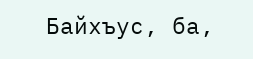Байхъус, ба,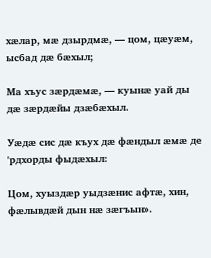хæлар, мæ дзырдмæ, — цом, цæуæм, ысбад дæ бæхыл;

Ма хъус зæрдæмæ, — куынæ уай ды дæ зæрдæйы дзæбæхыл.

Уæдæ сис дæ къух дæ фæндыл æмæ де 'рдхорды фыдæхыл:

Цом, хуыздæр уыдзæнис афтæ, хин, фæлывдæй дын нæ зæгъын».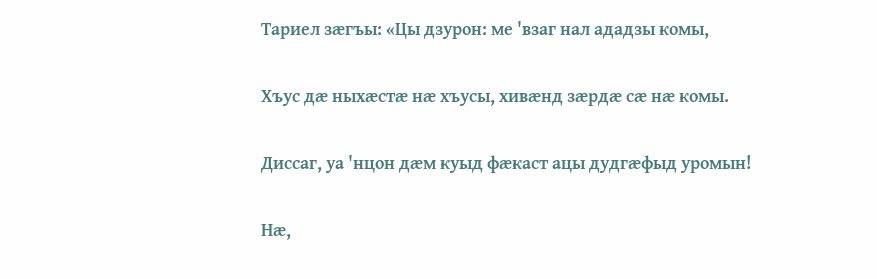Тариел зæгъы: «Цы дзурон: ме 'взаг нал ададзы комы,

Хъус дæ ныхæстæ нæ хъусы, хивæнд зæрдæ сæ нæ комы.

Диссаг, уа 'нцон дæм куыд фæкаст ацы дудгæфыд уромын!

Нæ,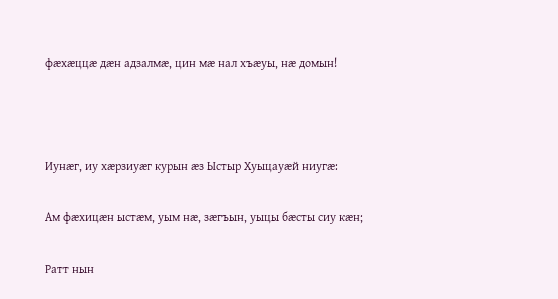фæхæццæ дæн адзалмæ, цин мæ нал хъæуы, нæ домын!



Иунæг, иу хæрзиуæг курын æз Ыстыр Хуыцауæй ниугæ:

Ам фæхицæн ыстæм, уым нæ, зæгъын, уыцы бæсты сиу кæн;

Ратт нын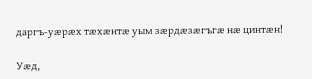даргъ-уæрæх тæхæнтæ уым зæрдæзæгъгæ нæ цинтæн!

Уæд,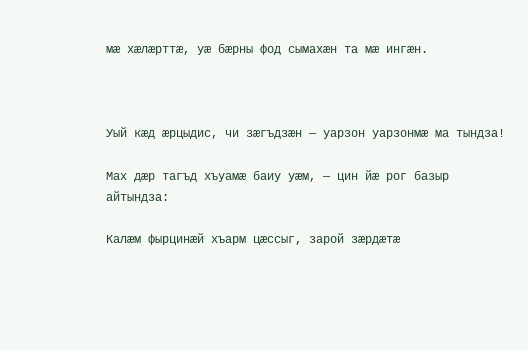мæ хæлæрттæ, уæ бæрны фод сымахæн та мæ ингæн.



Уый кæд æрцыдис, чи зæгъдзæн — уарзон уарзонмæ ма тындза!

Мах дæр тагъд хъуамæ баиу уæм, — цин йæ рог базыр айтындза:

Калæм фырцинæй хъарм цæссыг, зарой зæрдæтæ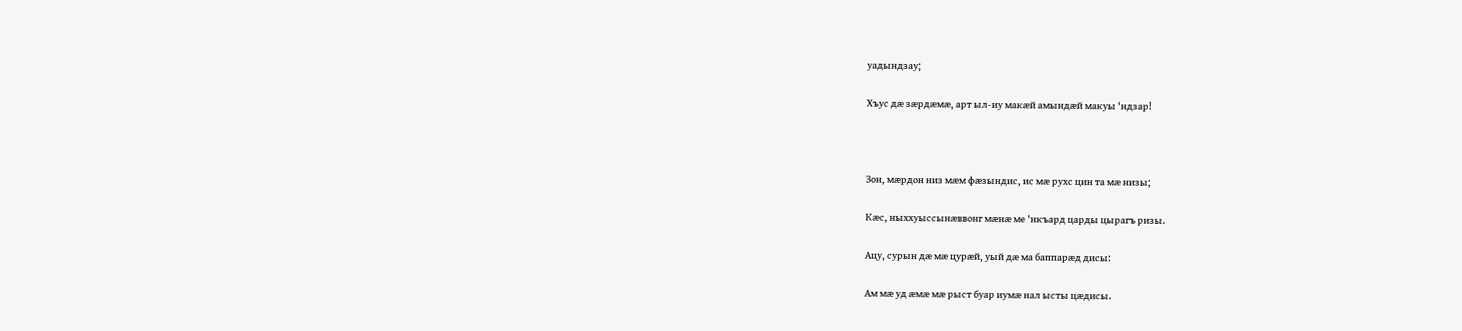уадындзау;

Хъус дæ зæрдæмæ, арт ыл-иу макæй амындæй макуы 'ндзар!



Зон, мæрдон низ мæм фæзындис, ис мæ рухс цин та мæ низы;

Кæс, ныххуыссынæввонг мæнæ ме 'нкъард царды цырагъ ризы.

Ацу, сурын дæ мæ цурæй, уый дæ ма баппарæд дисы:

Ам мæ уд æмæ мæ рыст буар иумæ нал ысты цæдисы.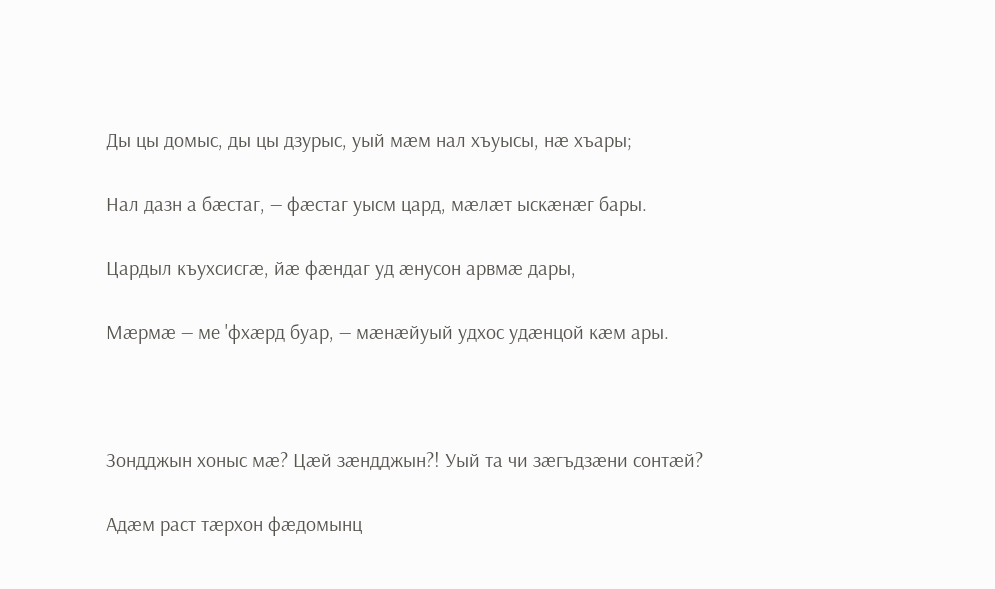Ды цы домыс, ды цы дзурыс, уый мæм нал хъуысы, нæ хъары;

Нал дазн а бæстаг, — фæстаг уысм цард, мæлæт ыскæнæг бары.

Цардыл къухсисгæ, йæ фæндаг уд æнусон арвмæ дары,

Мæрмæ — ме 'фхæрд буар, — мæнæйуый удхос удæнцой кæм ары.



Зондджын хоныс мæ? Цæй зæндджын?! Уый та чи зæгъдзæни сонтæй?

Адæм раст тæрхон фæдомынц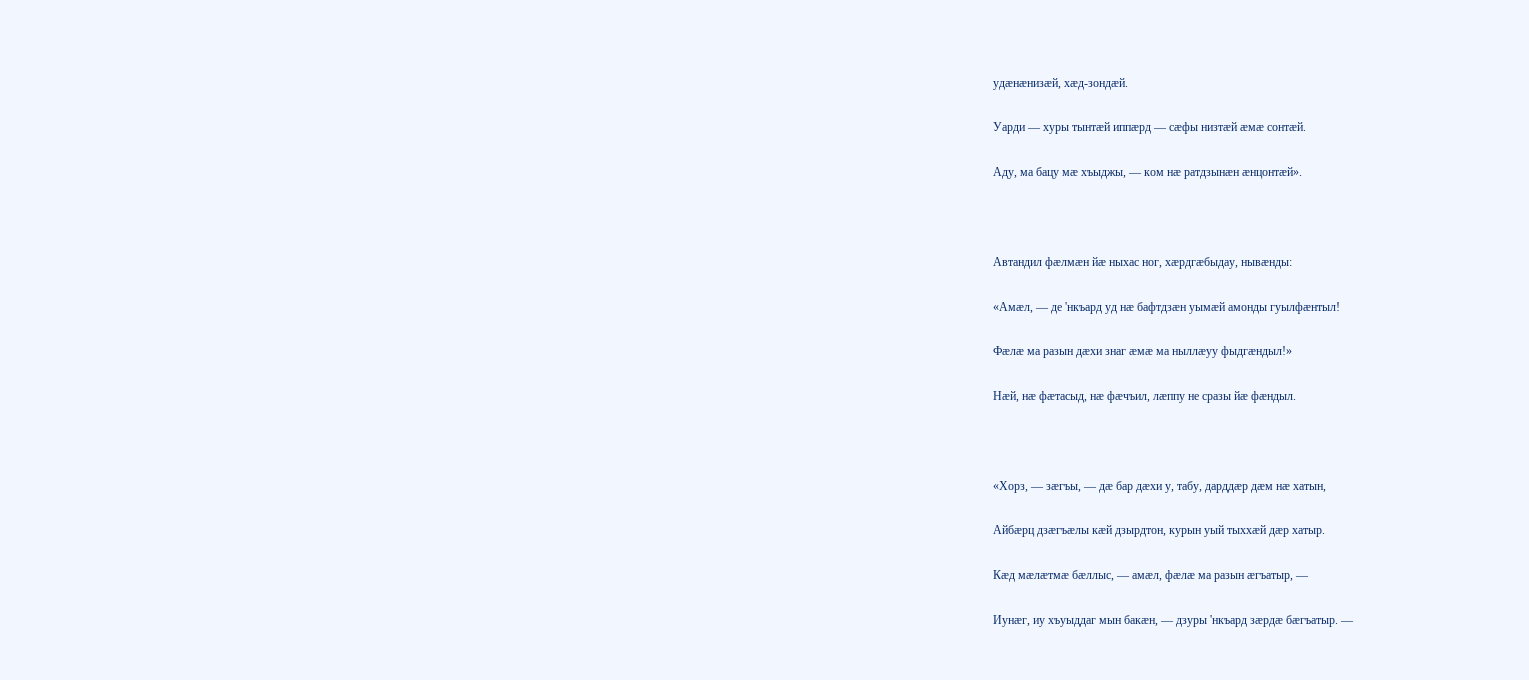удæнæнизæй, хæд-зондæй.

Уарди — хуры тынтæй иппæрд — сæфы низтæй æмæ сонтæй.

Аду, ма бацу мæ хъыджы, — ком нæ ратдзынæн æнцонтæй».



Автандил фæлмæн йæ ныхас ног, хæрдгæбыдау, нывæнды:

«Амæл, — де 'нкъард уд нæ бафтдзæн уымæй амонды гуылфæнтыл!

Фæлæ ма разын дæхи знаг æмæ ма ныллæуу фыдгæндыл!»

Нæй, нæ фæтасыд, нæ фæчъил, лæппу не сразы йæ фæндыл.



«Хорз, — зæгъы, — дæ бар дæхи у, табу, дарддæр дæм нæ хатын,

Айбæрц дзæгъæлы кæй дзырдтон, курын уый тыххæй дæр хатыр.

Кæд мæлæтмæ бæллыс, — амæл, фæлæ ма разын æгъатыр, —

Иунæг, иу хъуыддаг мын бакæн, — дзуры 'нкъард зæрдæ бæгъатыр. —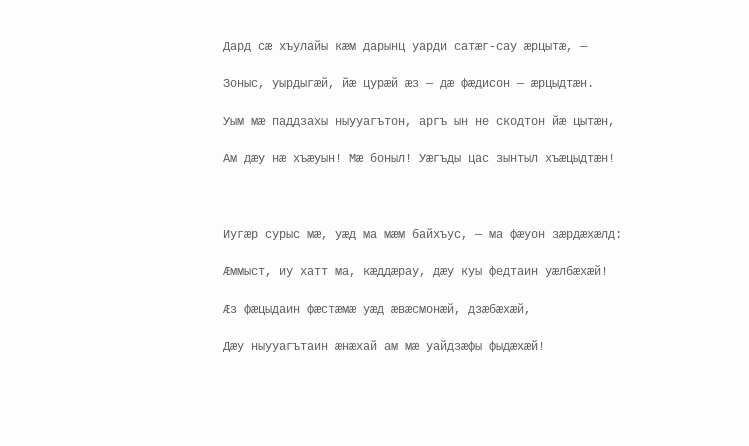Дард сæ хъулайы кæм дарынц уарди сатæг-сау æрцытæ, —

Зоныс, уырдыгæй, йæ цурæй æз — дæ фæдисон — æрцыдтæн.

Уым мæ паддзахы ныууагътон, аргъ ын не скодтон йæ цытæн,

Ам дæу нæ хъæуын! Мæ боныл! Уæгъды цас зынтыл хъæцыдтæн!



Иугæр сурыс мæ, уæд ма мæм байхъус, — ма фæуон зæрдæхæлд:

Æммыст, иу хатт ма, кæддæрау, дæу куы федтаин уæлбæхæй!

Æз фæцыдаин фæстæмæ уæд æвæсмонæй, дзæбæхæй,

Дæу ныууагътаин æнæхай ам мæ уайдзæфы фыдæхæй!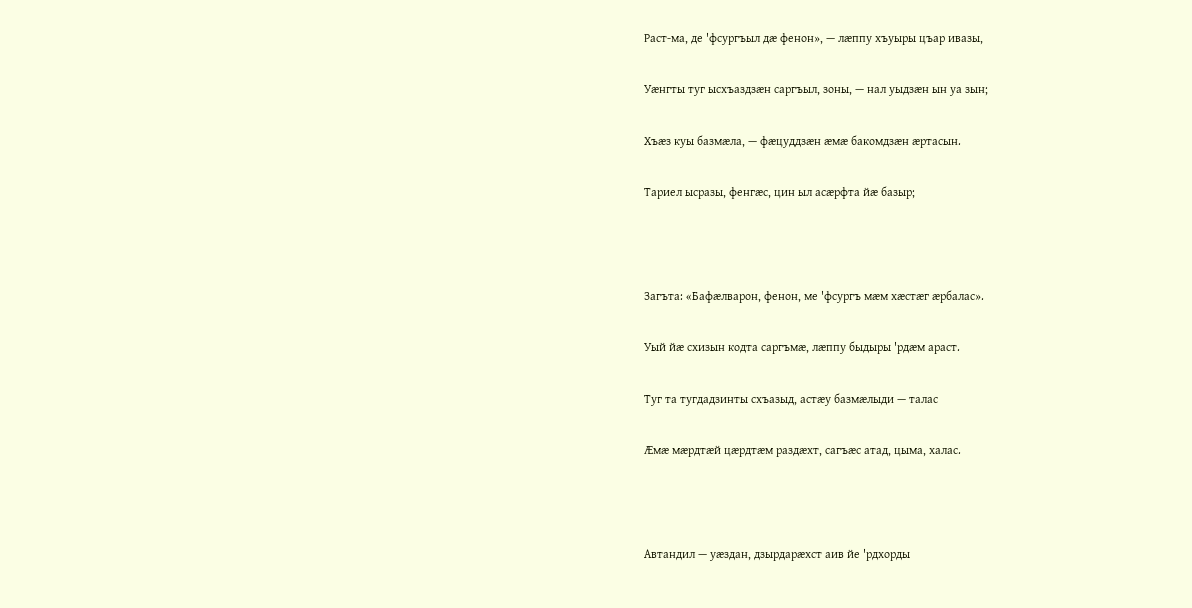Раст-ма, де 'фсургъыл дæ фенон», — лæппу хъуыры цъар ивазы,

Уæнгты туг ысхъаздзæн саргъыл, зоны, — нал уыдзæн ын уа зын;

Хъæз куы базмæла, — фæцуддзæн æмæ бакомдзæн æртасын.

Тариел ысразы, фенгæс, цин ыл асæрфта йæ базыр;



Загъта: «Бафæлварон, фенон, ме 'фсургъ мæм хæстæг æрбалас».

Уый йæ схизын кодта саргъмæ, лæппу быдыры 'рдæм араст.

Туг та тугдадзинты схъазыд, астæу базмæлыди — талас

Æмæ мæрдтæй цæрдтæм раздæхт, сагъæс атад, цыма, халас.



Автандил — уæздан, дзырдарæхст аив йе 'рдхорды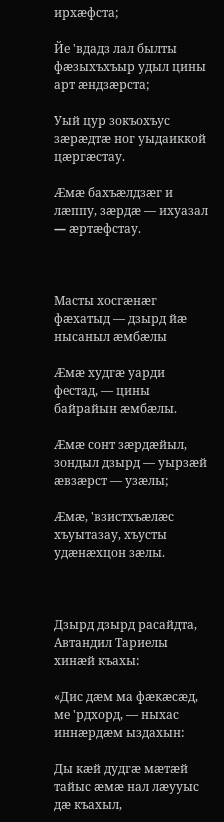ирхæфста;

Йе 'вдадз лал былты фæзыхъхъыр удыл цины арт æндзæрста;

Уый цур зокъохъус зæрæдтæ ног уыдаиккой цæргæстау.

Æмæ бахъæлдзæг и лæппу, зæрдæ — ихуазал — æртæфстау.



Масты хосгæнæг фæхатыд — дзырд йæ нысаныл æмбæлы

Æмæ худгæ уарди фестад, — цины байрайын æмбæлы.

Æмæ сонт зæрдæйыл, зондыл дзырд — уырзæй æвзæрст — узæлы;

Æмæ, 'взистхъæлæс хъуытазау, хъусты удæнæхцон зæлы.



Дзырд дзырд расайдта, Автандил Тариелы хинæй къахы:

«Дис дæм ма фæкæсæд, ме 'рдхорд, — ныхас иннæрдæм ыздахын:

Ды кæй дудгæ мæтæй тайыс æмæ нал лæууыс дæ къахыл,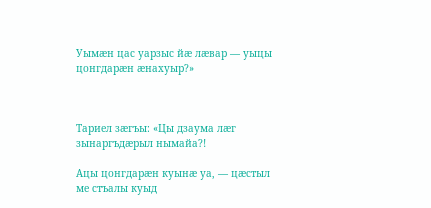Уымæн цас уарзыс йæ лæвар — уыцы цонгдарæн æнахуыр?»



Тариел зæгъы: «Цы дзаума лæг зынаргъдæрыл нымайа?!

Ацы цонгдарæн куынæ уа, — цæстыл ме стъалы куыд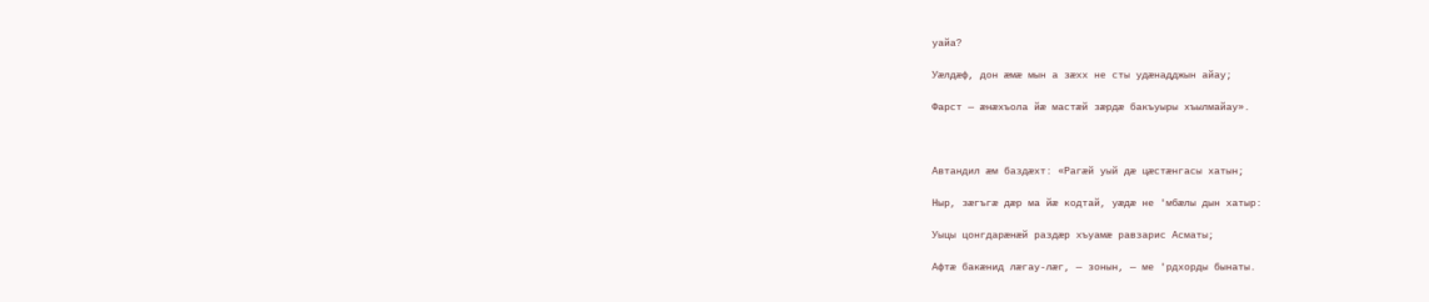уайа?

Уæлдæф, дон æмæ мын а зæхх не сты удæнадджын айау;

Фарст — æнæхъола йæ мастæй зæрдæ бакъуыры хъылмайау».



Автандил æм баздæхт: «Рагæй уый дæ цæстæнгасы хатын;

Ныр, зæгъгæ дæр ма йæ кодтай, уæдæ не 'мбæлы дын хатыр:

Уыцы цонгдарæнæй раздæр хъуамæ равзарис Асматы;

Афтæ бакæнид лæгау-лæг, — зонын, — ме 'рдхорды бынаты.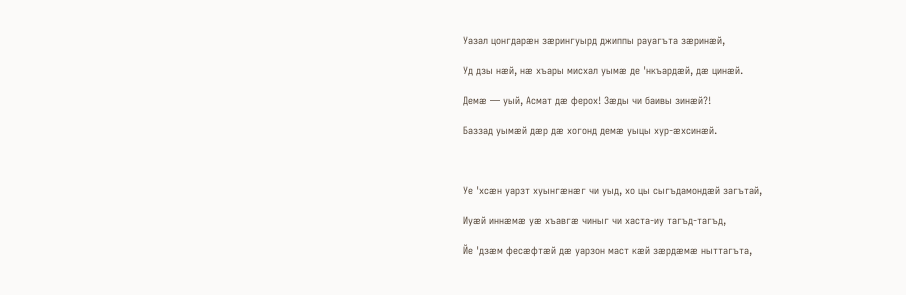Уазал цонгдарæн зæрингуырд джиппы рауагъта зæринæй,

Уд дзы нæй, нæ хъары мисхал уымæ де 'нкъардæй, дæ цинæй.

Демæ — уый, Асмат дæ ферох! Зæды чи баивы зинæй?!

Баззад уымæй дæр дæ хогонд демæ уыцы хур-æхсинæй.



Уе 'хсæн уарзт хуынгæнæг чи уыд, хо цы сыгъдамондæй загътай,

Иуæй иннæмæ уæ хъавгæ чиныг чи хаста-иу тагъд-тагъд,

Йе 'дзæм фесæфтæй дæ уарзон маст кæй зæрдæмæ ныттагъта,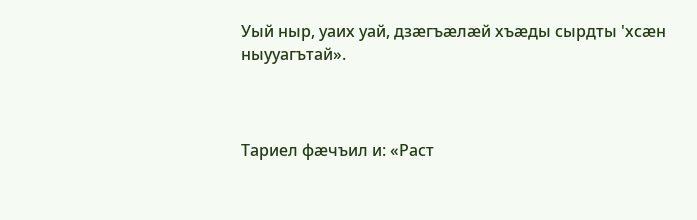Уый ныр, уаих уай, дзæгъæлæй хъæды сырдты 'хсæн ныууагътай».



Тариел фæчъил и: «Раст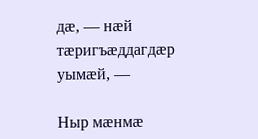дæ, — нæй тæригъæддагдæр уымæй, —

Ныр мæнмæ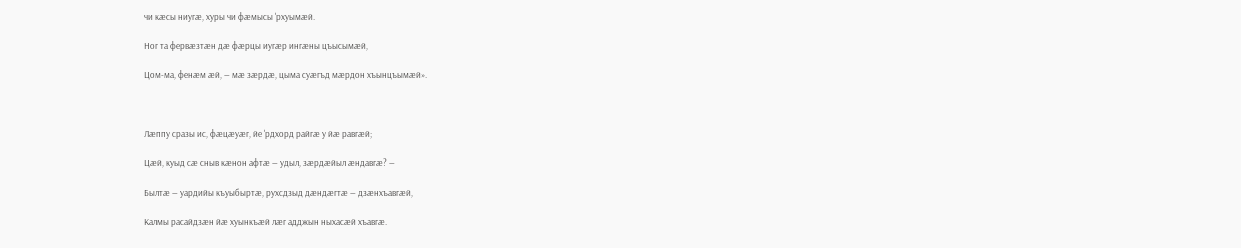чи кæсы ниугæ, хуры чи фæмысы 'рхуымæй.

Ног та фервæзтæн дæ фæрцы иугæр ингæны цъысымæй,

Цом-ма, фенæм æй, — мæ зæрдæ, цыма суæгъд мæрдон хъынцъымæй».



Лæппу сразы ис, фæцæуæг, йе 'рдхорд райгæ у йæ равгæй;

Цæй, куыд сæ сныв кæнон афтæ — удыл, зæрдæйыл æндавгæ? —

Былтæ — уардийы къуыбыртæ, рухсдзыд дæндæгтæ — дзæнхъавгæй,

Калмы расайдзæн йæ хуынкъæй лæг адджын ныхасæй хъавгæ.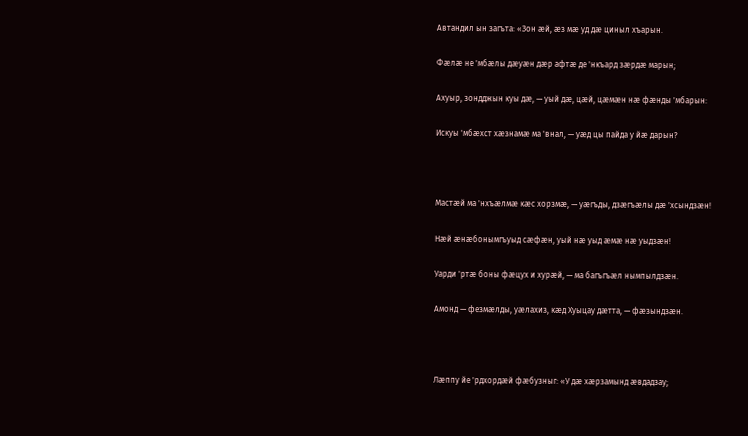Автандил ын загъта: «Зон æй, æз мæ уд дæ циныл хъарын.

Фæлæ не 'мбæлы дæуæн дæр афтæ де 'нкъард зæрдæ марын;

Ахуыр, зондджын куы дæ, — уый дæ, цæй, цæмæн нæ фæнды 'мбарын:

Искуы 'мбæхст хæзнамæ ма 'внал, — уæд цы пайда у йæ дарын?



Мастæй ма 'нхъæлмæ кæс хорзмæ, — уæгъды, дзæгъæлы дæ 'хсындзæн!

Нæй æнæбонымгъуыд сæфæн, уый нæ уыд æмæ нæ уыдзæн!

Уарди 'ртæ боны фæцух и хурæй, — ма багъгъæл нымпылдзæн.

Амонд — фезмæлды, уæлахиз, кæд Хуыцау дæтта, — фæзындзæн.



Лæппу йе 'рдхордæй фæбузныг: «У дæ хæрзамынд æвдадзау;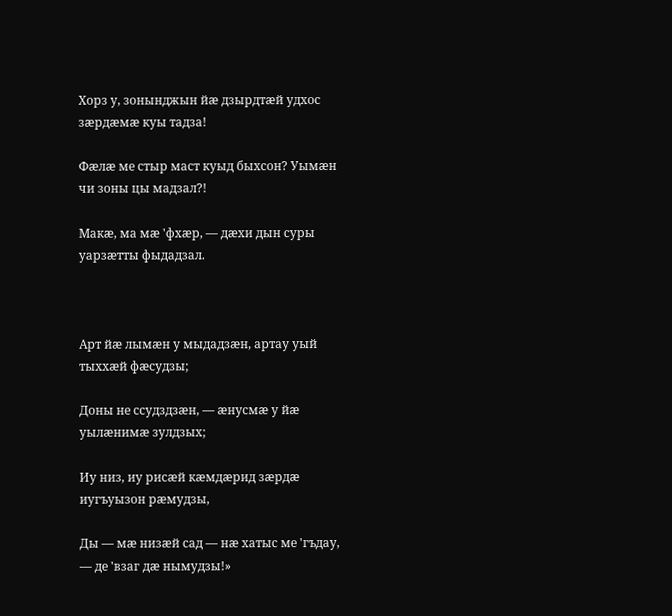Хорз у, зонынджын йæ дзырдтæй удхос зæрдæмæ куы тадза!

Фæлæ ме стыр маст куыд быхсон? Уымæн чи зоны цы мадзал?!

Макæ, ма мæ 'фхæр, — дæхи дын суры уарзæтты фыдадзал.



Арт йæ лымæн у мыдадзæн, артау уый тыххæй фæсудзы;

Доны не ссудздзæн, — æнусмæ у йæ уылæнимæ зулдзых;

Иу низ, иу рисæй кæмдæрид зæрдæ иугъуызон рæмудзы,

Ды — мæ низæй сад — нæ хатыс ме 'гъдау, — де 'взаг дæ нымудзы!»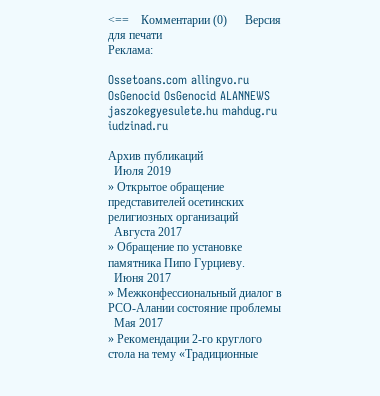<==    Комментарии (0)      Версия для печати
Реклама:

Ossetoans.com allingvo.ru OsGenocid OsGenocid ALANNEWS jaszokegyesulete.hu mahdug.ru iudzinad.ru

Архив публикаций
  Июля 2019
» Открытое обращение представителей осетинских религиозных организаций
  Августа 2017
» Обращение по установке памятника Пипо Гурциеву.
  Июня 2017
» Межконфессиональный диалог в РСО-Алании состояние проблемы
  Мая 2017
» Рекомендации 2-го круглого стола на тему «Традиционные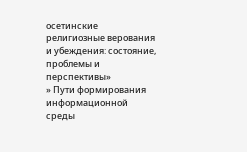осетинские религиозные верования и убеждения: состояние, проблемы и перспективы»
» Пути формирования информационной среды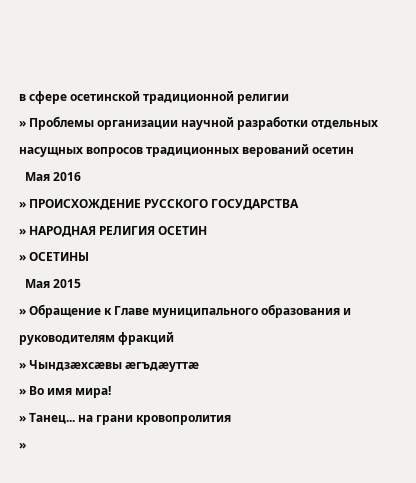в сфере осетинской традиционной религии
» Проблемы организации научной разработки отдельных насущных вопросов традиционных верований осетин
  Мая 2016
» ПРОИСХОЖДЕНИЕ РУССКОГО ГОСУДАРСТВА
» НАРОДНАЯ РЕЛИГИЯ ОСЕТИН
» ОСЕТИНЫ
  Мая 2015
» Обращение к Главе муниципального образования и руководителям фракций
» Чындзӕхсӕвы ӕгъдӕуттӕ
» Во имя мира!
» Танец... на грани кровопролития
»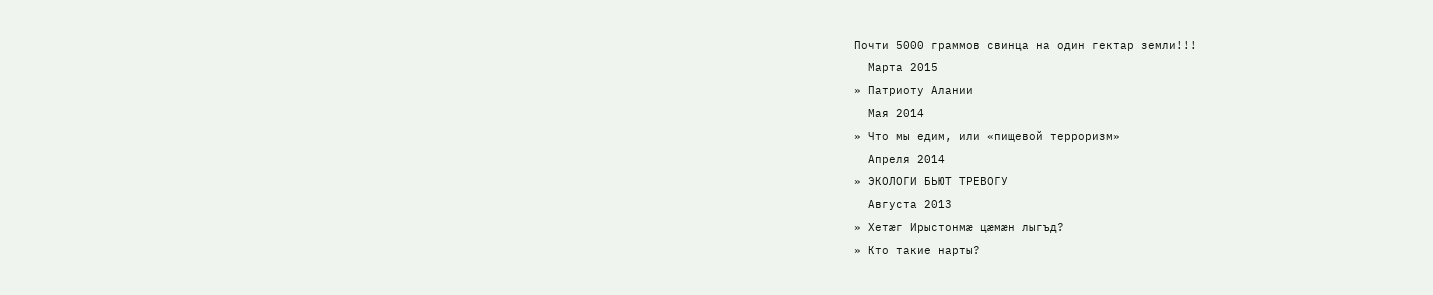Почти 5000 граммов свинца на один гектар земли!!!
  Марта 2015
» Патриоту Алании
  Мая 2014
» Что мы едим, или «пищевой терроризм»
  Апреля 2014
» ЭКОЛОГИ БЬЮТ ТРЕВОГУ
  Августа 2013
» Хетӕг Ирыстонмӕ цӕмӕн лыгъд?
» Кто такие нарты?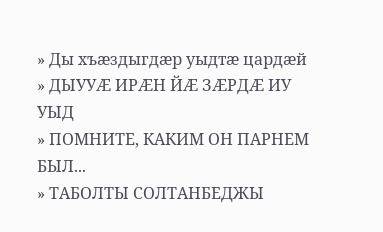» Ды хъæздыгдæр уыдтæ цардæй
» ДЫУУӔ ИРӔН ЙӔ ЗӔРДӔ ИУ УЫД
» ПОМНИТЕ, КАКИМ ОН ПАРНЕМ БЫЛ...
» ТАБОЛТЫ СОЛТАНБЕДЖЫ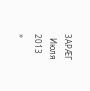3АРӔГ
  Июля 2013
»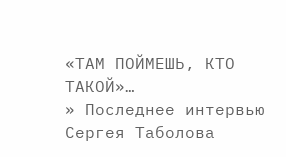«ТАМ ПОЙМЕШЬ, КТО ТАКОЙ»…
» Последнее интервью Сергея Таболова